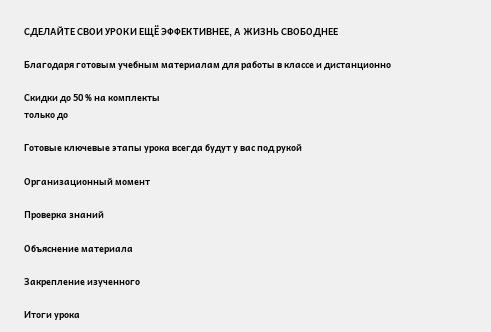СДЕЛАЙТЕ СВОИ УРОКИ ЕЩЁ ЭФФЕКТИВНЕЕ, А ЖИЗНЬ СВОБОДНЕЕ

Благодаря готовым учебным материалам для работы в классе и дистанционно

Скидки до 50 % на комплекты
только до

Готовые ключевые этапы урока всегда будут у вас под рукой

Организационный момент

Проверка знаний

Объяснение материала

Закрепление изученного

Итоги урока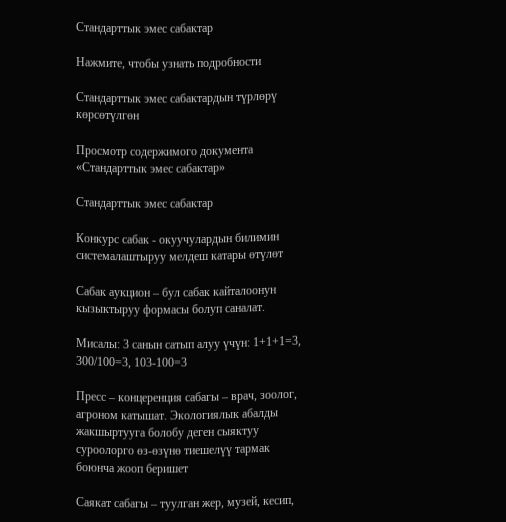Стандарттык эмес сабактар

Нажмите, чтобы узнать подробности

Стандарттык эмес сабактардын түрлөрү көрсөтүлгөн

Просмотр содержимого документа
«Стандарттык эмес сабактар»

Стандарттык эмес сабактар

Конкурс сабак - окуучулардын билимин системалаштыруу мелдеш катары өтүлөт

Сабак аукцион – бул сабак кайталоонун кызыктыруу формасы болуп саналат.

Мисалы: 3 санын сатып алуу үчүн: 1+1+1=3, 300/100=3, 103-100=3

Пресс – концеренция сабагы – врач, зоолог, агроном катышат. Экологиялык абалды жакшыртууга болобу деген сыяктуу суроолорго өз-өзүнө тиешелүү тармак боюнча жооп беришет

Саякат сабагы – туулган жер, музей, кесип,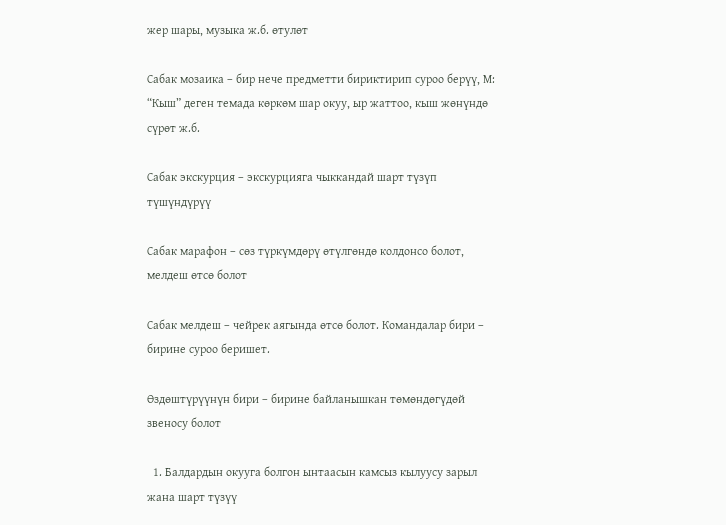жер шары, музыка ж.б. өтулөт

Сабак мозаика – бир нече предметти бириктирип суроо берүү, М: “Кыш” деген темада көркөм шар окуу, ыр жаттоо, кыш жөнүндө сүрөт ж.б.

Сабак экскурция – экскурцияга чыккандай шарт түзүп түшүндүрүү

Сабак марафон – сөз түркүмдөрү өтүлгөндө колдонсо болот, мелдеш өтсө болот

Сабак мелдеш – чейрек аягында өтсө болот. Командалар бири – бирине суроо беришет.

Өздөштүрүүнүн бири – бирине байланышкан төмөндөгүдөй звеносу болот

  1. Балдардын окууга болгон ынтаасын камсыз кылуусу зарыл жана шарт түзүү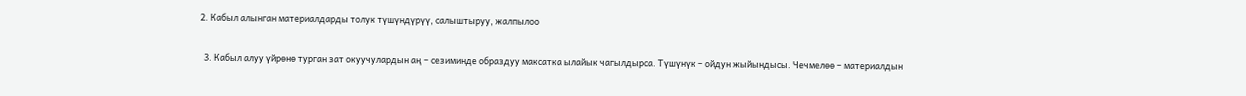2. Кабыл алынган материалдарды толук түшүндүрүү, салыштыруу, жалпылоо

  3. Кабыл алуу үйрөнө турган зат окуучулардын аң – сезиминде образдуу максатка ылайык чагылдырса. Түшүнүк – ойдун жыйындысы. Чечмелөө – материалдын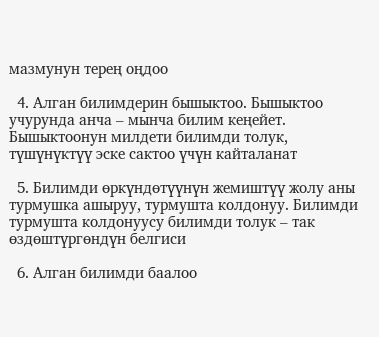мазмунун терең оңдоо

  4. Алган билимдерин бышыктоо. Бышыктоо учурунда анча – мынча билим кеңейет. Бышыктоонун милдети билимди толук, түшүнүктүү эске сактоо үчүн кайталанат

  5. Билимди өркүндөтүүнүн жемиштүү жолу аны турмушка ашыруу, турмушта колдонуу. Билимди турмушта колдонуусу билимди толук – так өздөштүргөндүн белгиси

  6. Алган билимди баалоо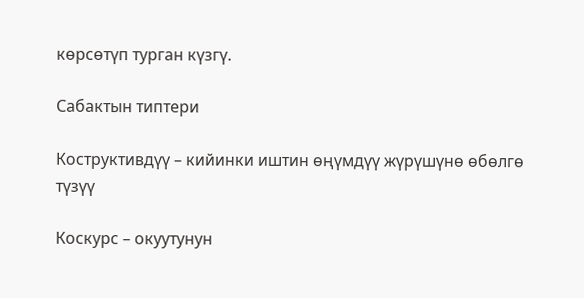көрсөтүп турган күзгү.

Сабактын типтери

Коструктивдүү – кийинки иштин өңүмдүү жүрүшүнө өбөлгө түзүү

Коскурс – окуутунун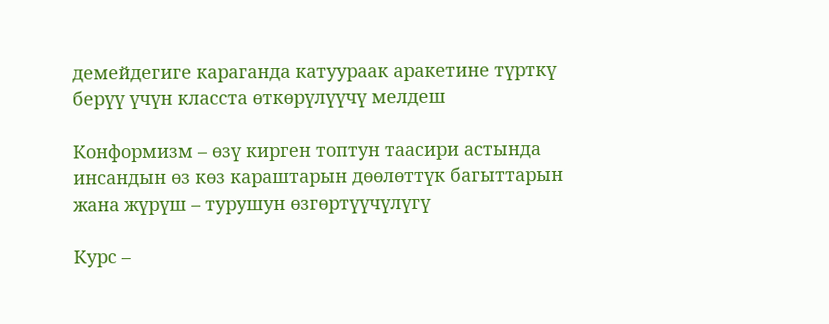демейдегиге караганда катуураак аракетине түрткү берүү үчүн класста өткөрүлүүчү мелдеш

Конформизм – өзү кирген топтун таасири астында инсандын өз көз караштарын дөөлөттүк багыттарын жана жүрүш – турушун өзгөртүүчүлүгү

Курс –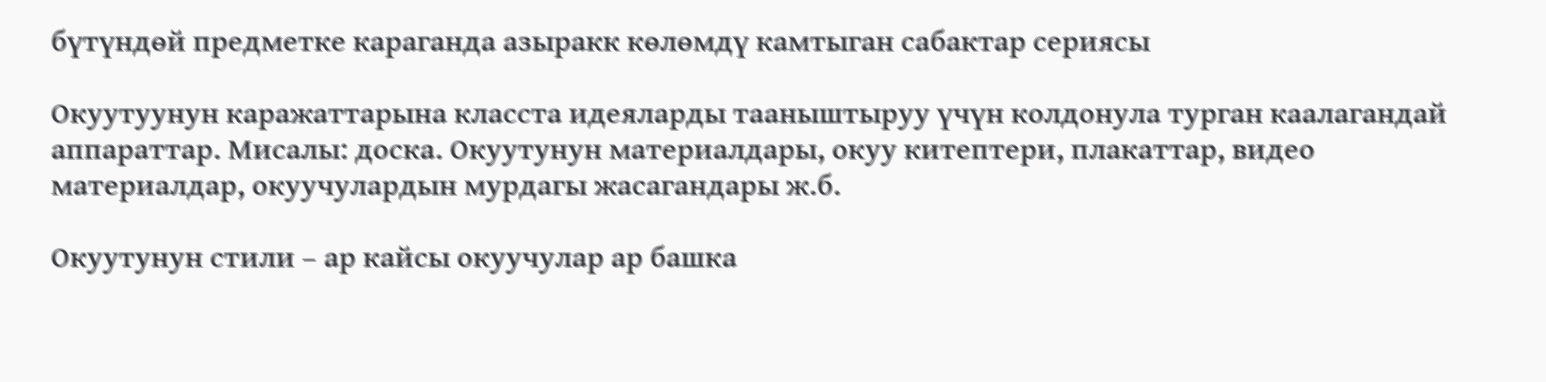бүтүндөй предметке караганда азыракк көлөмдү камтыган сабактар сериясы

Окуутуунун каражаттарына класста идеяларды тааныштыруу үчүн колдонула турган каалагандай аппараттар. Мисалы: доска. Окуутунун материалдары, окуу китептери, плакаттар, видео материалдар, окуучулардын мурдагы жасагандары ж.б.

Окуутунун стили – ар кайсы окуучулар ар башка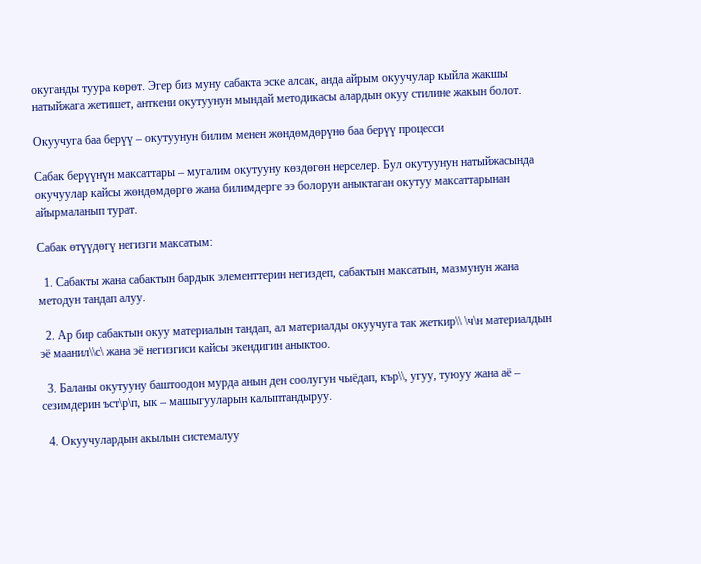окуганды туура көрөт. Эгер биз муну сабакта эске алсак, анда айрым окуучулар кыйла жакшы натыйжага жетишет, анткени окутуунун мындай методикасы алардын окуу стилине жакын болот.

Окуучуга баа берүү – окутуунун билим менен жөндөмдөрүнө баа берүү процесси

Сабак берүүнүн максаттары – мугалим окутууну көздөгөн нерселер. Бул окутуунун натыйжасында окучуулар кайсы жөндөмдөргө жана билимдерге ээ болорун аныктаган окутуу максаттарынан айырмаланып турат.

Сабак өтүүдөгү негизги максатым:

  1. Сабакты жана сабактын бардык элементтерин негиздеп, сабактын максатын, мазмунун жана методун тандап алуу.

  2. Ар бир сабактын окуу материалын тандап, ал материалды окуучуга так жеткир\\ \ч\н материалдын эё маанил\\с\ жана эё негизгиси кайсы экендигин аныктоо.

  3. Баланы окутууну баштоодон мурда анын ден соолугун чыёдап, кър\\, угуу, туюуу жана аё – сезимдерин ъст\р\п, ык – машыгууларын калыптандыруу.

  4. Окуучулардын акылын системалуу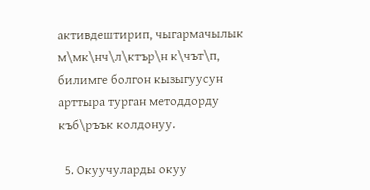активдештирип, чыгармачылык м\мк\нч\л\ктър\н к\чът\п, билимге болгон кызыгуусун арттыра турган методдорду къб\ръък колдонуу.

  5. Окуучуларды окуу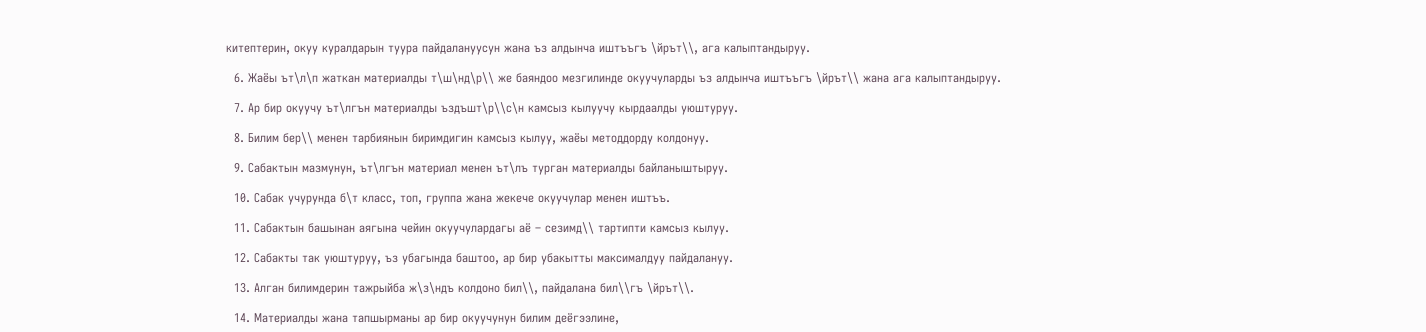китептерин, окуу куралдарын туура пайдалануусун жана ъз алдынча иштъъгъ \йрът\\, ага калыптандыруу.

  6. Жаёы ът\л\п жаткан материалды т\ш\нд\р\\ же баяндоо мезгилинде окуучуларды ъз алдынча иштъъгъ \йрът\\ жана ага калыптандыруу.

  7. Ар бир окуучу ът\лгън материалды ъздъшт\р\\с\н камсыз кылуучу кырдаалды уюштуруу.

  8. Билим бер\\ менен тарбиянын биримдигин камсыз кылуу, жаёы методдорду колдонуу.

  9. Сабактын мазмунун, ът\лгън материал менен ът\лъ турган материалды байланыштыруу.

  10. Сабак учурунда б\т класс, топ, группа жана жекече окуучулар менен иштъъ.

  11. Сабактын башынан аягына чейин окуучулардагы аё – сезимд\\ тартипти камсыз кылуу.

  12. Сабакты так уюштуруу, ъз убагында баштоо, ар бир убакытты максималдуу пайдалануу.

  13. Алган билимдерин тажрыйба ж\з\ндъ колдоно бил\\, пайдалана бил\\гъ \йрът\\.

  14. Материалды жана тапшырманы ар бир окуучунун билим деёгээлине,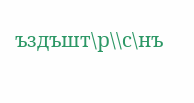ъздъшт\р\\с\нъ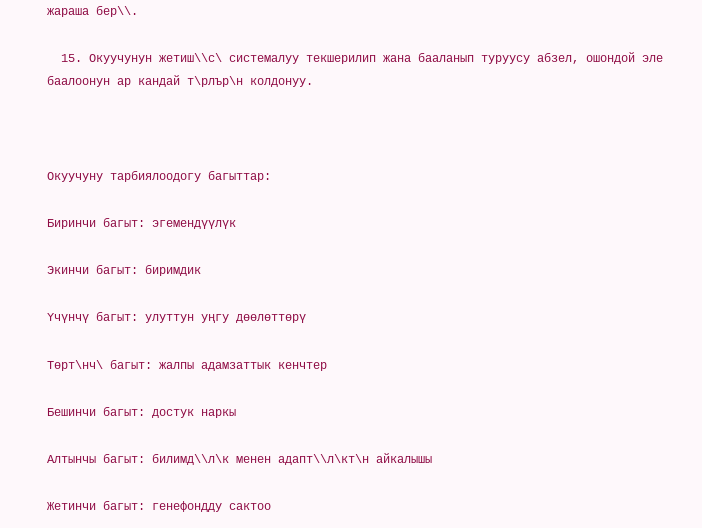жараша бер\\.

  15. Окуучунун жетиш\\с\ системалуу текшерилип жана бааланып туруусу абзел, ошондой эле баалоонун ар кандай т\рлър\н колдонуу.



Окуучуну тарбиялоодогу багыттар:

Биринчи багыт: эгемендүүлүк

Экинчи багыт: биримдик

Үчүнчү багыт: улуттун уңгу дөөлөттөрү

Төрт\нч\ багыт: жалпы адамзаттык кенчтер

Бешинчи багыт: достук наркы

Алтынчы багыт: билимд\\л\к менен адапт\\л\кт\н айкалышы

Жетинчи багыт: генефондду сактоо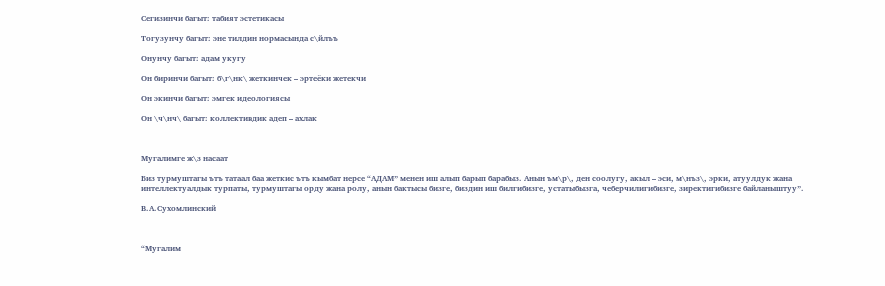Сегизинчи багыт: табият эстетикасы

Тогузунчу багыт: эне тилдин нормасында с\йлъъ

Онунчу багыт: адам укугу

Он биринчи багыт: б\г\нк\ жеткинчек – эртеёки жетекчи

Он экинчи багыт: эмгек идеологиясы

Он \ч\нч\ багыт: коллективдик адеп – ахлак



Мугалимге ж\з насаат

Биз турмуштагы ътъ татаал баа жеткис ътъ кымбат нерсе “АДАМ” менен иш алып барып барабыз. Анын ъм\р\, ден соолугу, акыл – эси, м\нъз\, эрки, атуулдук жана интеллектуалдык турпаты, турмуштагы орду жана ролу, анын бактысы бизге, биздин иш билгибизге, устатыбызга, чеберчилигибизге, зиректигибизге байланыштуу”.

В.А.Сухомлинский



“Мугалим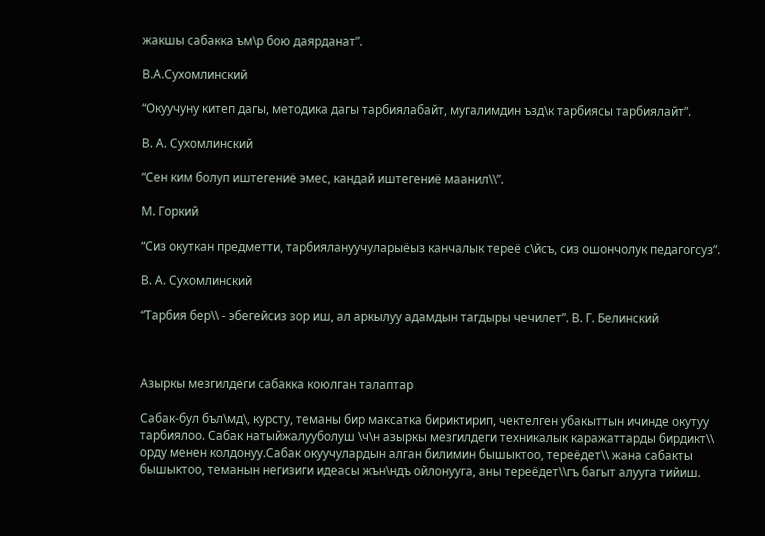жакшы сабакка ъм\р бою даярданат”.

В.А.Сухомлинский

“Окуучуну китеп дагы, методика дагы тарбиялабайт, мугалимдин ъзд\к тарбиясы тарбиялайт”.

В. А. Сухомлинский

“Сен ким болуп иштегениё эмес, кандай иштегениё маанил\\”.

М. Горкий

“Сиз окуткан предметти, тарбиялануучуларыёыз канчалык тереё с\йсъ, сиз ошончолук педагогсуз”.

В. А. Сухомлинский

“Тарбия бер\\ - эбегейсиз зор иш, ал аркылуу адамдын тагдыры чечилет”. В. Г. Белинский



Азыркы мезгилдеги сабакка коюлган талаптар

Сабак-бул бъл\мд\, курсту, теманы бир максатка бириктирип, чектелген убакыттын ичинде окутуу тарбиялоо. Сабак натыйжалууболуш \ч\н азыркы мезгилдеги техникалык каражаттарды бирдикт\\ орду менен колдонуу.Сабак окуучулардын алган билимин бышыктоо, тереёдет\\ жана сабакты бышыктоо, теманын негизиги идеасы жън\ндъ ойлонууга, аны тереёдет\\гъ багыт алууга тийиш.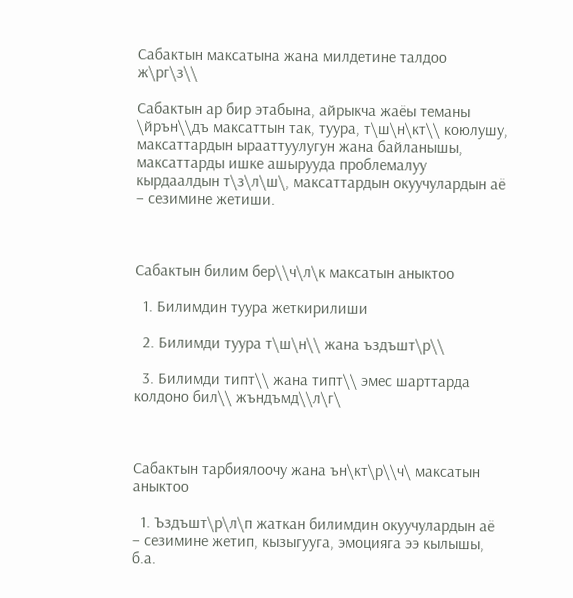Сабактын максатына жана милдетине талдоо ж\рг\з\\

Сабактын ар бир этабына, айрыкча жаёы теманы \йрън\\дъ максаттын так, туура, т\ш\н\кт\\ коюлушу, максаттардын ырааттуулугун жана байланышы, максаттарды ишке ашырууда проблемалуу кырдаалдын т\з\л\ш\, максаттардын окуучулардын аё – сезимине жетиши.



Сабактын билим бер\\ч\л\к максатын аныктоо

  1. Билимдин туура жеткирилиши

  2. Билимди туура т\ш\н\\ жана ъздъшт\р\\

  3. Билимди типт\\ жана типт\\ эмес шарттарда колдоно бил\\ жъндъмд\\л\г\



Сабактын тарбиялоочу жана ън\кт\р\\ч\ максатын аныктоо

  1. Ъздъшт\р\л\п жаткан билимдин окуучулардын аё – сезимине жетип, кызыгууга, эмоцияга ээ кылышы, б.а.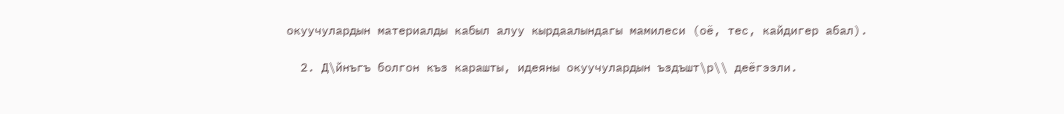окуучулардын материалды кабыл алуу кырдаалындагы мамилеси (оё, тес, кайдигер абал).

  2. Д\йнъгъ болгон къз карашты, идеяны окуучулардын ъздъшт\р\\ деёгээли.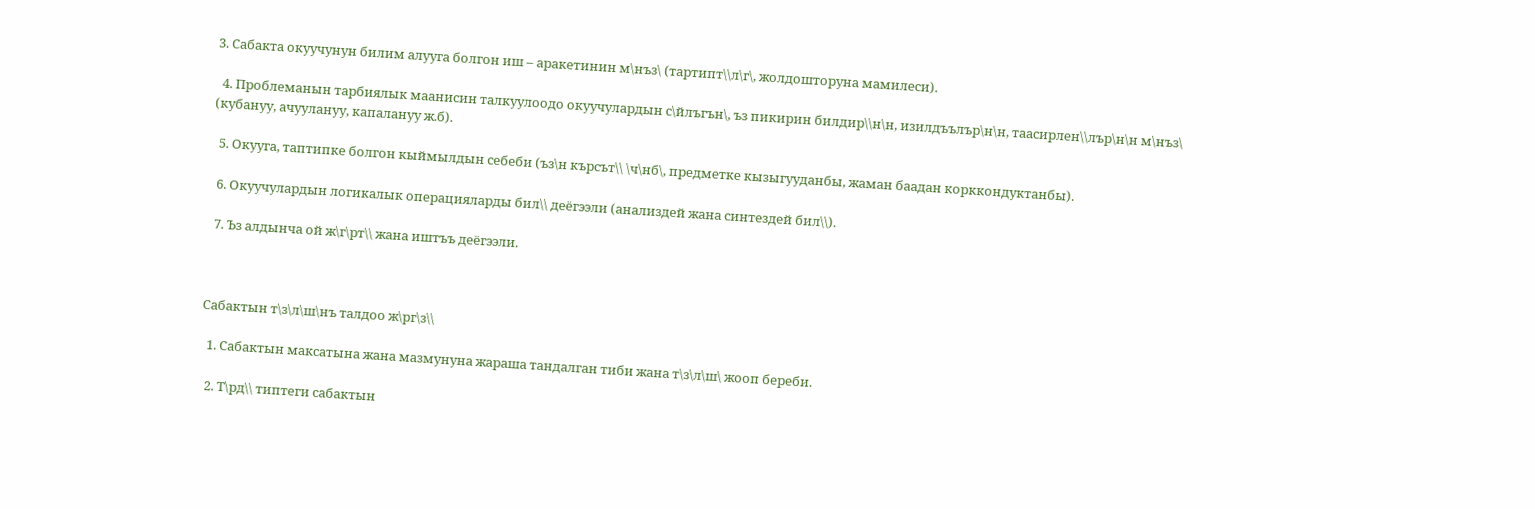3. Сабакта окуучунун билим алууга болгон иш – аракетинин м\нъз\ (тартипт\\л\г\, жолдошторуна мамилеси).

  4. Проблеманын тарбиялык маанисин талкуулоодо окуучулардын с\йлъгън\, ъз пикирин билдир\\н\н, изилдъълър\н\н, таасирлен\\лър\н\н м\нъз\ (кубануу, ачуулануу, капалануу ж.б).

  5. Окууга, таптипке болгон кыймылдын себеби (ъз\н кърсът\\ \ч\нб\, предметке кызыгууданбы, жаман баадан корккондуктанбы).

  6. Окуучулардын логикалык операцияларды бил\\ деёгээли (анализдей жана синтездей бил\\).

  7. Ъз алдынча ой ж\г\рт\\ жана иштъъ деёгээли.



Сабактын т\з\л\ш\нъ талдоо ж\рг\з\\

  1. Сабактын максатына жана мазмунуна жараша тандалган тиби жана т\з\л\ш\ жооп береби.

  2. Т\рд\\ типтеги сабактын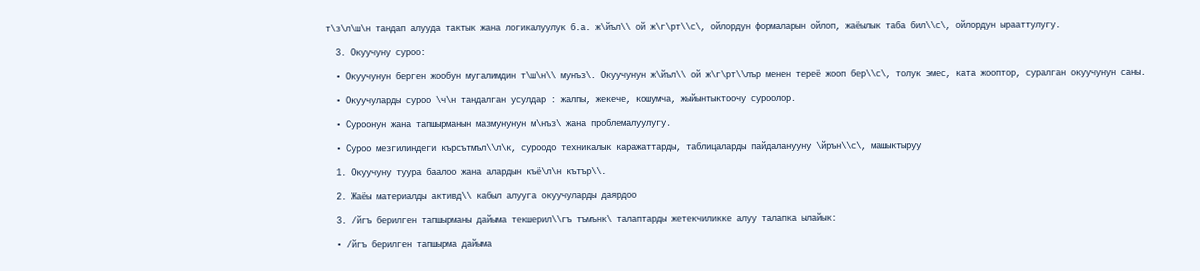т\з\л\ш\н тандап алууда тактык жана логикалуулук б.а. ж\йъл\\ ой ж\г\рт\\с\, ойлордун формаларын ойлоп, жаёылык таба бил\\с\, ойлордун ырааттулугу.

  3. Окуучуну суроо:

  • Окуучунун берген жообун мугалимдин т\ш\н\\ мунъз\. Окуучунун ж\йъл\\ ой ж\г\рт\\лър менен тереё жооп бер\\с\, толук эмес, ката жооптор, суралган окуучунун саны.

  • Окуучуларды суроо \ч\н тандалган усулдар : жалпы, жекече, кошумча, жыйынтыктоочу суроолор.

  • Суроонун жана тапшырманын мазмунунун м\нъз\ жана проблемалуулугу.

  • Суроо мезгилиндеги кърсътмъл\\л\к, суроодо техникалык каражаттарды, таблицаларды пайдаланууну \йрън\\с\, машыктыруу

  1. Окуучуну туура баалоо жана алардын къё\л\н кътър\\.

  2. Жаёы материалды активд\\ кабыл алууга окуучуларды даярдоо

  3. /йгъ берилген тапшырманы дайыма текшерил\\гъ тъмънк\ талаптарды жетекчиликке алуу талапка ылайык:

  • /йгъ берилген тапшырма дайыма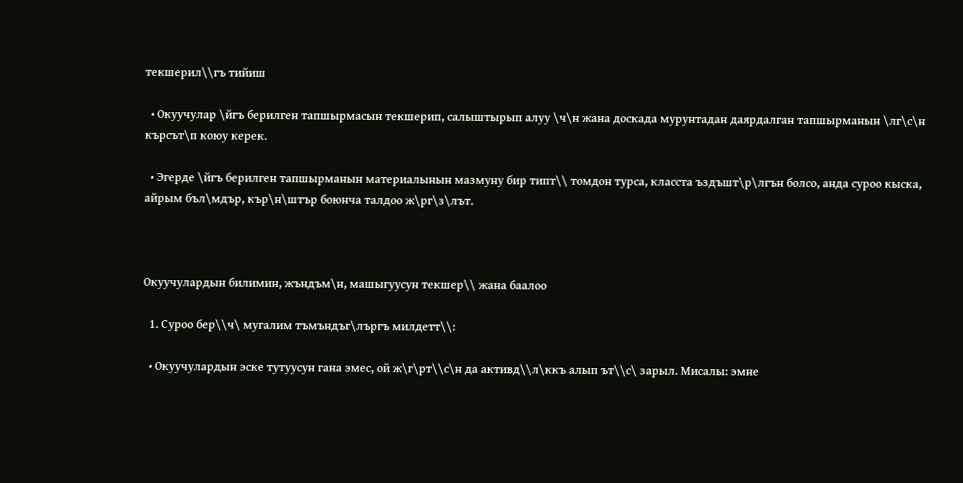текшерил\\гъ тийиш

  • Окуучулар \йгъ берилген тапшырмасын текшерип, салыштырып алуу \ч\н жана доскада мурунтадан даярдалган тапшырманын \лг\с\н кърсът\п коюу керек.

  • Эгерде \йгъ берилген тапшырманын материалынын мазмуну бир типт\\ томдон турса, класста ъздъшт\р\лгън болсо, анда суроо кыска, айрым бъл\мдър, кър\н\штър боюнча талдоо ж\рг\з\лът.



Окуучулардын билимин, жъндъм\н, машыгуусун текшер\\ жана баалоо

  1. Суроо бер\\ч\ мугалим тъмъндъг\лъргъ милдетт\\:

  • Окуучулардын эске тутуусун гана эмес, ой ж\г\рт\\с\н да активд\\л\ккъ алып ът\\с\ зарыл. Мисалы: эмне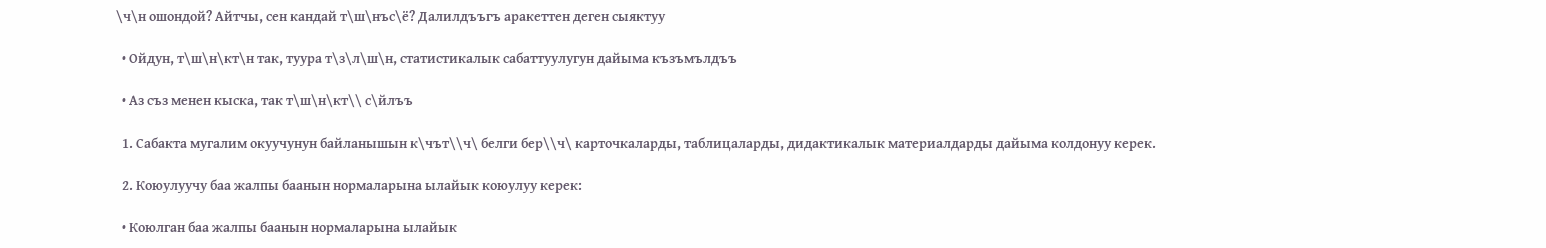\ч\н ошондой? Айтчы, сен кандай т\ш\нъс\ё? Далилдъъгъ аракеттен деген сыяктуу

  • Ойдун, т\ш\н\кт\н так, туура т\з\л\ш\н, статистикалык сабаттуулугун дайыма къзъмълдъъ

  • Аз съз менен кыска, так т\ш\н\кт\\ с\йлъъ

  1. Сабакта мугалим окуучунун байланышын к\чът\\ч\ белги бер\\ч\ карточкаларды, таблицаларды, дидактикалык материалдарды дайыма колдонуу керек.

  2. Коюулуучу баа жалпы баанын нормаларына ылайык коюулуу керек:

  • Коюлган баа жалпы баанын нормаларына ылайык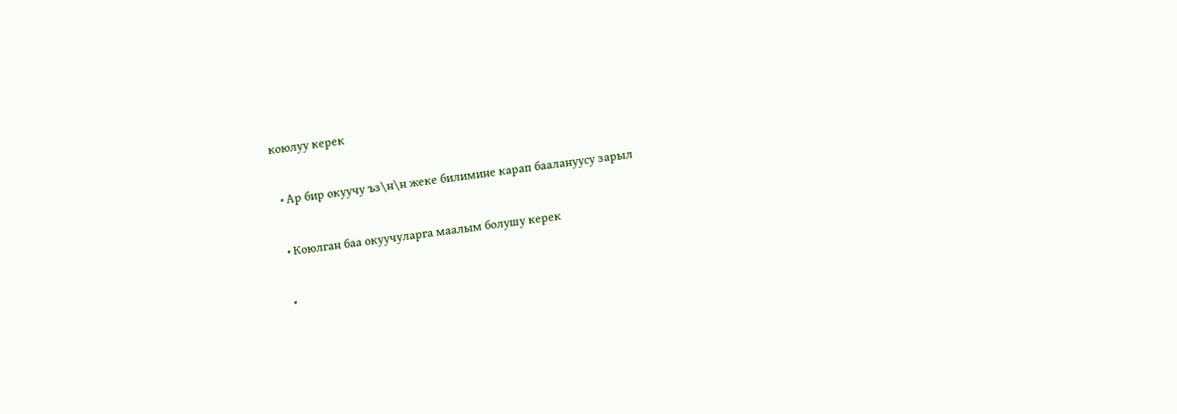коюлуу керек

  • Ар бир окуучу ъз\н\н жеке билимине карап баалануусу зарыл

  • Коюлган баа окуучуларга маалым болушу керек

  •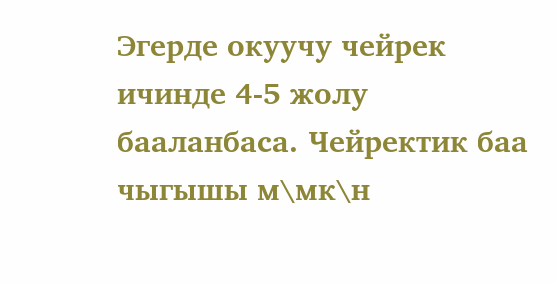Эгерде окуучу чейрек ичинде 4-5 жолу бааланбаса. Чейректик баа чыгышы м\мк\н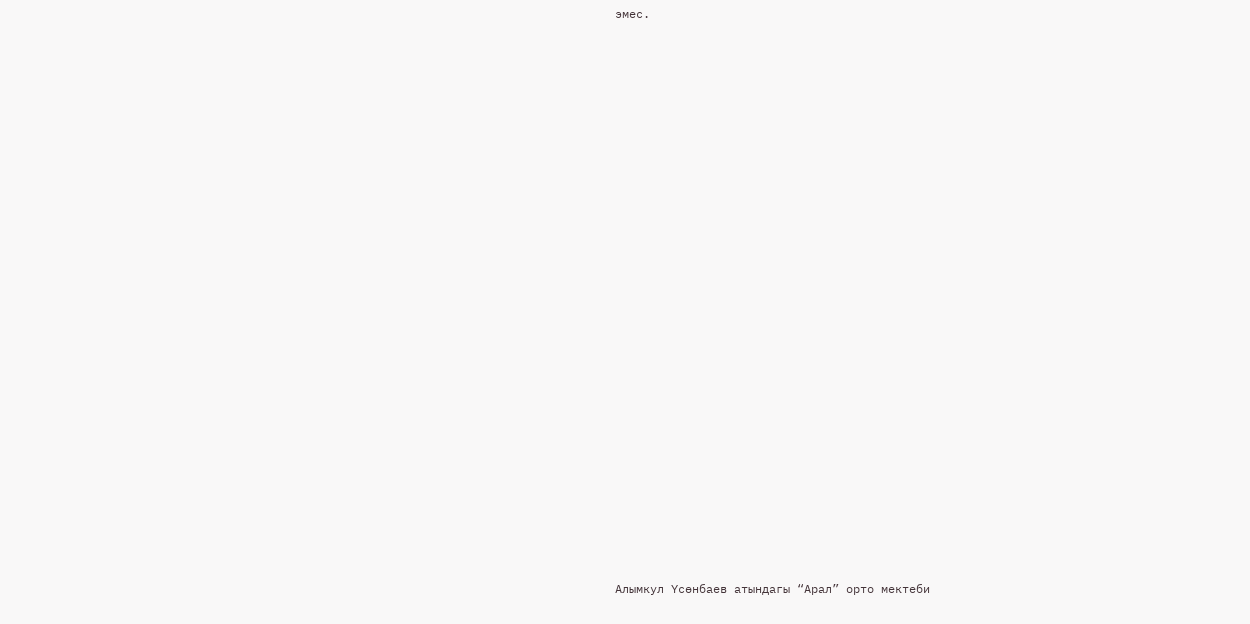эмес.







































Алымкул Үсөнбаев атындагы “Арал” орто мектеби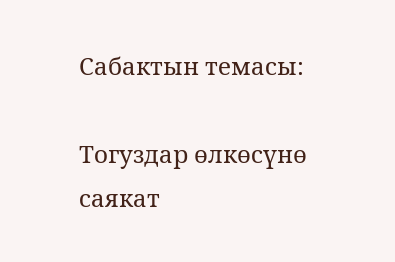Сабактын темасы:

Тогуздар өлкөсүнө саякат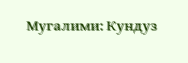Мугалими: Кундуз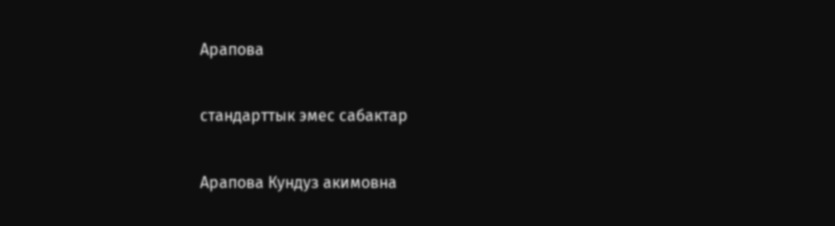Арапова

стандарттык эмес сабактар

Арапова Кундуз акимовна